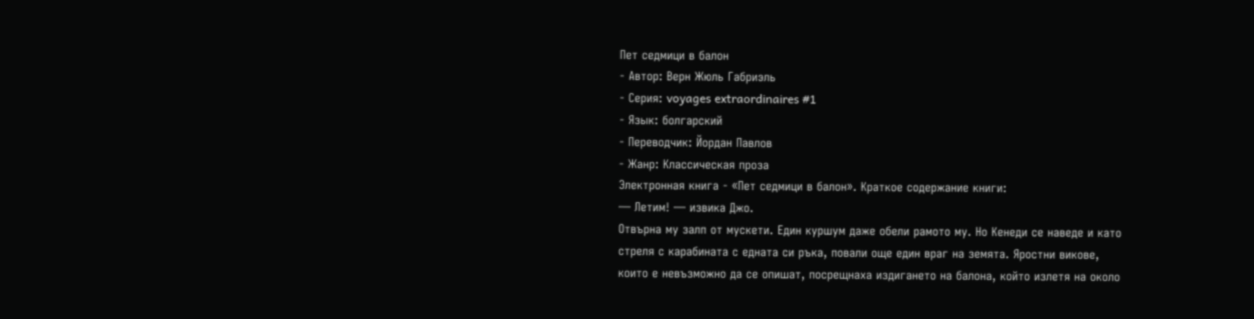Пет седмици в балон
- Автор: Верн Жюль Габриэль
- Серия: voyages extraordinaires #1
- Язык: болгарский
- Переводчик: Йордан Павлов
- Жанр: Классическая проза
Электронная книга - «Пет седмици в балон». Краткое содержание книги:
— Летим! — извика Джо.
Отвърна му залп от мускети. Един куршум даже обели рамото му. Но Кенеди се наведе и като стреля с карабината с едната си ръка, повали още един враг на земята. Яростни викове, които е невъзможно да се опишат, посрещнаха издигането на балона, който излетя на около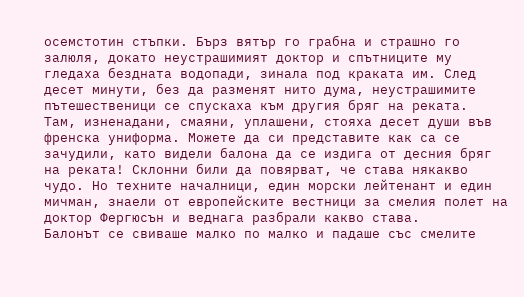осемстотин стъпки. Бърз вятър го грабна и страшно го залюля, докато неустрашимият доктор и спътниците му гледаха бездната водопади, зинала под краката им. След десет минути, без да разменят нито дума, неустрашимите пътешественици се спускаха към другия бряг на реката.
Там, изненадани, смаяни, уплашени, стояха десет души във френска униформа. Можете да си представите как са се зачудили, като видели балона да се издига от десния бряг на реката! Склонни били да повярват, че става някакво чудо. Но техните началници, един морски лейтенант и един мичман, знаели от европейските вестници за смелия полет на доктор Фергюсън и веднага разбрали какво става.
Балонът се свиваше малко по малко и падаше със смелите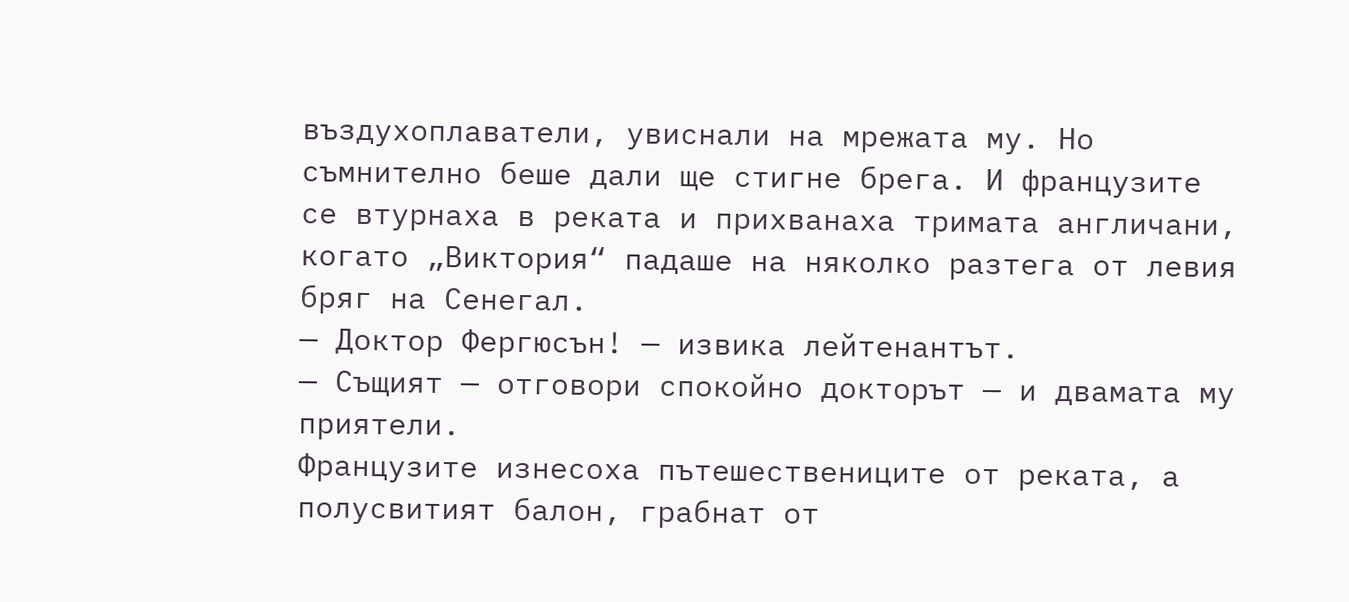въздухоплаватели, увиснали на мрежата му. Но съмнително беше дали ще стигне брега. И французите се втурнаха в реката и прихванаха тримата англичани, когато „Виктория“ падаше на няколко разтега от левия бряг на Сенегал.
— Доктор Фергюсън! — извика лейтенантът.
— Същият — отговори спокойно докторът — и двамата му приятели.
Французите изнесоха пътешествениците от реката, а полусвитият балон, грабнат от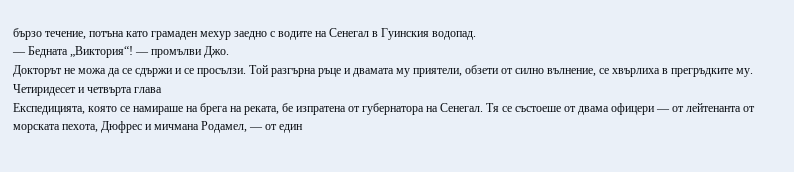бързо течение, потъна като грамаден мехур заедно с водите на Сенегал в Гуинския водопад.
— Бедната „Виктория“! — промълви Джо.
Докторът не можа да се сдържи и се просълзи. Той разгърна ръце и двамата му приятели, обзети от силно вълнение, се хвърлиха в прегръдките му.
Четиридесет и четвърта глава
Експедицията, която се намираше на брега на реката, бе изпратена от губернатора на Сенегал. Тя се състоеше от двама офицери — от лейтенанта от морската пехота, Дюфрес и мичмана Родамел, — от един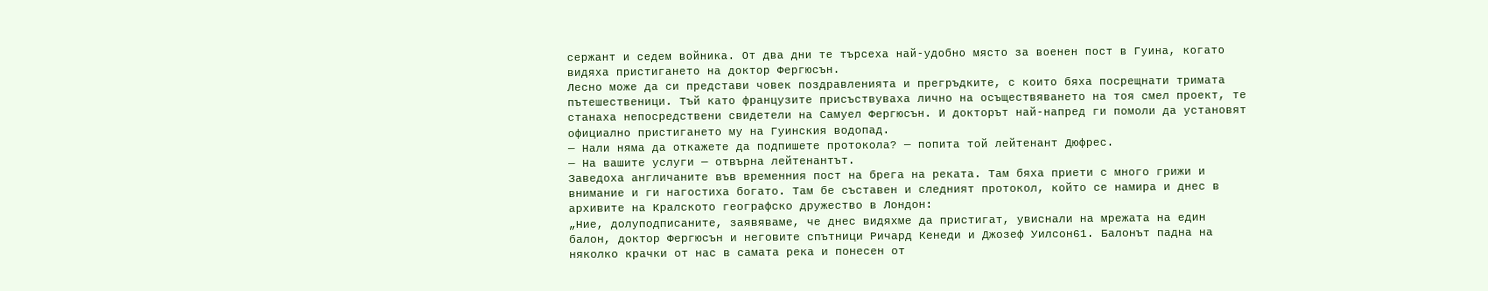сержант и седем войника. От два дни те търсеха най-удобно място за военен пост в Гуина, когато видяха пристигането на доктор Фергюсън.
Лесно може да си представи човек поздравленията и прегръдките, с които бяха посрещнати тримата пътешественици. Тъй като французите присъствуваха лично на осъществяването на тоя смел проект, те станаха непосредствени свидетели на Самуел Фергюсън. И докторът най-напред ги помоли да установят официално пристигането му на Гуинския водопад.
— Нали няма да откажете да подпишете протокола? — попита той лейтенант Дюфрес.
— На вашите услуги — отвърна лейтенантът.
Заведоха англичаните във временния пост на брега на реката. Там бяха приети с много грижи и внимание и ги нагостиха богато. Там бе съставен и следният протокол, който се намира и днес в архивите на Кралското географско дружество в Лондон:
„Ние, долуподписаните, заявяваме, че днес видяхме да пристигат, увиснали на мрежата на един балон, доктор Фергюсън и неговите спътници Ричард Кенеди и Джозеф Уилсон61. Балонът падна на няколко крачки от нас в самата река и понесен от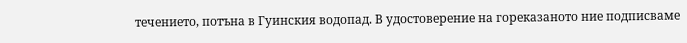течението, потъна в Гуинския водопад. В удостоверение на гореказаното ние подписваме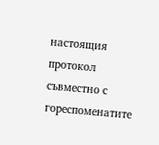настоящия протокол съвместно с гореспоменатите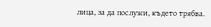лица, за да послужи, където трябва.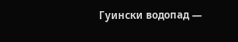Гуински водопад —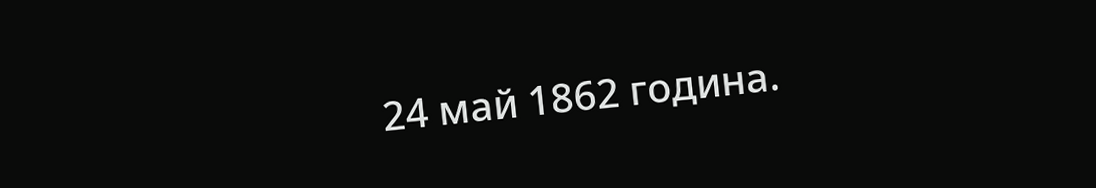24 май 1862 година.